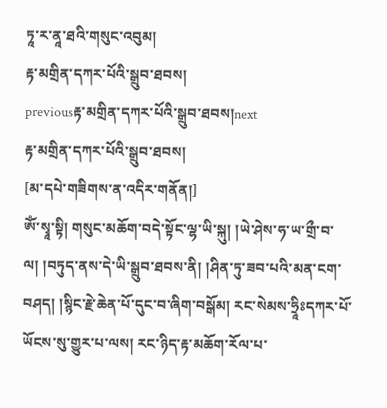ཏཱ་ར་ནཱ་ཐའི་གསུང་འབུམ།
རྟ་མགྲིན་དཀར་པོའི་སྒྲུབ་ཐབས།
previousརྟ་མགྲིན་དཀར་པོའི་སྒྲུབ་ཐབས།next
རྟ་མགྲིན་དཀར་པོའི་སྒྲུབ་ཐབས།
[མ་དཔེ་གཟིགས་ན་འདིར་གནོན།]
ཨོཾ་སྭཱ་སྟི། གསུང་མཆོག་བདེ་སྟོང་ལྷ་ཡི་སྐུ། །ཡེ་ཤེས་ཧ་ཡ་གྲྀ་བ་ལ། །བཏུད་ནས་དེ་ཡི་སྒྲུབ་ཐབས་ནི། །ཤིན་ཏུ་ཟབ་པའི་མན་ངག་བཤད། །སྙིང་རྗེ་ཆེན་པོ་དུང་བ་ཞིག་བསྒོམ། རང་སེམས་ཧྲཱིཿདཀར་པོ་ཡོངས་སུ་གྱུར་པ་ལས། རང་ཉིད་རྟ་མཆོག་རོལ་པ་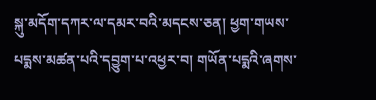སྐུ་མདོག་དཀར་ལ་དམར་བའི་མདངས་ཅན། ཕྱག་གཡས་པདྨས་མཚན་པའི་དབྱུག་པ་འཕྱར་བ། གཡོན་པདྨའི་ཞགས་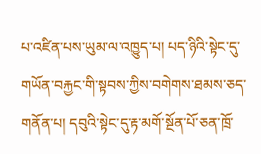པ་འཛིན་པས་ཡུམ་ལ་འཁྱུད་པ། པད་ཉིའི་སྟེང་དུ་གཡོན་བརྐྱང་གི་སྟབས་ཀྱིས་བགེགས་ཐམས་ཅད་གནོན་པ། དབུའི་སྟེང་དུ་རྟ་མགོ་སྔོན་པོ་ཅན་ཁྲོ་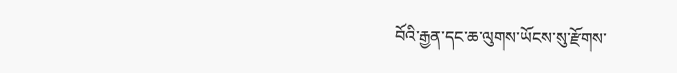བོའི་རྒྱན་དང་ཆ་ལུགས་ཡོངས་སུ་རྫོགས་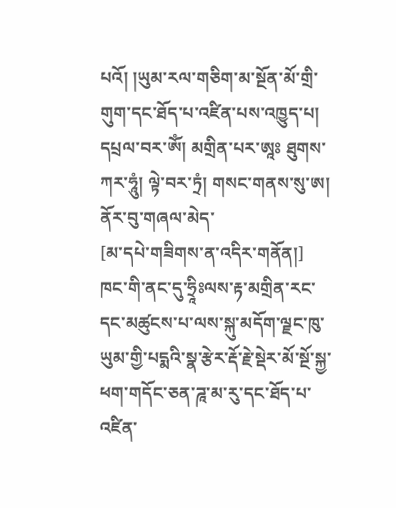པའོ། །ཡུམ་རལ་གཅིག་མ་སྔོན་མོ་གྲི་གུག་དང་ཐོད་པ་འཛིན་པས་འཁྱུད་པ། དཔྲལ་བར་ཨོཾ། མགྲིན་པར་ཨཱཿ ཐུགས་ཀར་ཧཱུཾ། ལྟེ་བར་ཏྲཾ། གསང་གནས་སུ་ཨ། ནོར་བུ་གཞལ་མེད་
[མ་དཔེ་གཟིགས་ན་འདིར་གནོན།]
ཁང་གི་ནང་དུ་ཧྲཱིཿལས་རྟ་མགྲིན་རང་དང་མཚུངས་པ་ལས་སྐུ་མདོག་ལྗང་ཁུ་ཡུམ་གྱི་པདྨའི་སྣ་རྩེར་རྡོ་རྗེ་སྡེར་མོ་སྔོ་སྐྱ་ཕག་གདོང་ཅན་ཌཱ་མ་རུ་དང་ཐོད་པ་འཛིན་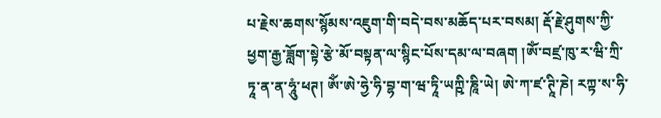པ་རྗེས་ཆགས་སྙོམས་འཇུག་གི་བདེ་བས་མཆོད་པར་བསམ། རྡོ་རྗེ་ཤུགས་ཀྱི་ཕྱག་རྒྱ་ཟློག་སྟེ་རྩེ་མོ་བསྟན་ལ་སྙིང་པོས་དམ་ལ་བཞག །ཨོཾ་བཛྲ་ཁུ་ར་ཝི་ཀྲི་ཏཱ་ན་ན་ཧཱུཾ་ཕཊ། ཨོཾ་ཨེ་ཧྱེ་ཧི་བྷ་ག་ཝ་ཏཱི་ཡཀྵི་ཎཱི་ཡེ། ཨེ་ཀ་ཛ་ཊཱི་ཎེ། རཀྟ་ས་ཧི་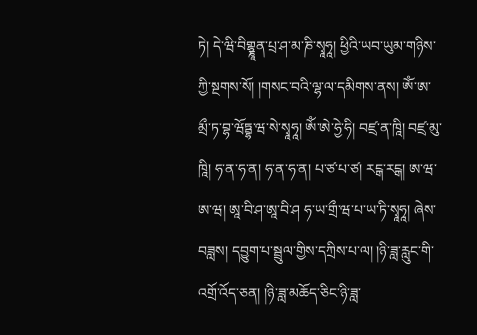ཏེ། དེ་ཝི་བིགྷྣཱན་པྲ་ཤ་མ་ཎི་སྭཱཧཱ། ཕྱིའི་ཡབ་ཡུམ་གཉིས་ཀྱི་སྔགས་སོ། །གསང་བའི་ལྷ་ལ་དམིགས་ནས། ཨོཾ་ཨ་མྲྀ་ཏ་བྷ་ཝོཏྦྷ་ཝ་སེ་སྭཱཧཱ། ཨོཾ་ཨེ་ཧྱེ་ཧི། བཛྲ་ན་ཁཱི། བཛྲ་མུ་ཁཱི། ཧ་ན་ཧ་ན། ཧ་ན་ཧ་ན། པ་ཙ་པ་ཙ། རངྒ་རངྒ། ཨ་ཝ་ཨ་ཝ། ཨཱ་བི་ཤ་ཨཱ་བི་ཤ ཧ་ཡ་གྲྀ་ཝ་པ་ཡ་ཏི་སྭཱཧཱ། ཞེས་བཟླས། དབྱུག་པ་སྦྲུལ་གྱིས་དཀྲིས་པ་ལ། །ཉི་ཟླ་རླུང་གི་འགྲོ་འོད་ཅན། །ཉི་ཟླ་མཆོད་ཅིང་ཉི་ཟླ་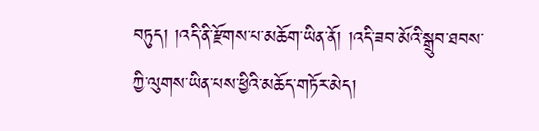བཏུད། །འདི་ནི་རྫོགས་པ་མཆོག་ཡིན་ནོ། །འདི་ཟབ་མོའི་སྒྲུབ་ཐབས་ཀྱི་ལུགས་ཡིན་པས་ཕྱིའི་མཆོད་གཏོར་མེད།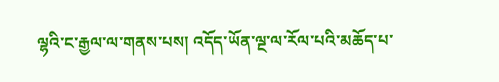ལྷའི་ང་རྒྱལ་ལ་གནས་པས། འདོད་ཡོན་ལྔ་ལ་རོལ་པའི་མཆོད་པ་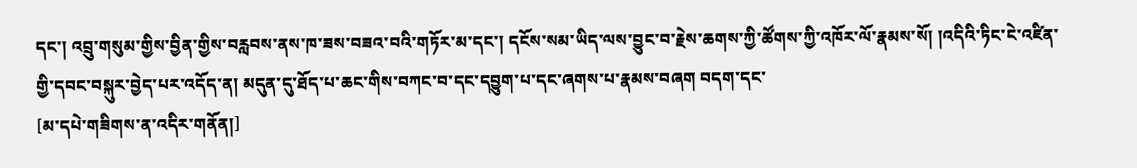དང་། འབྲུ་གསུམ་གྱིས་བྱིན་གྱིས་བརླབས་ནས་ཁ་ཟས་བཟའ་བའི་གཏོར་མ་དང་། དངོས་སམ་ཡིད་ལས་བྱུང་བ་རྗེས་ཆགས་ཀྱི་ཚོགས་ཀྱི་འཁོར་ལོ་རྣམས་སོ། །འདིའི་ཏིང་ངེ་འཛིན་གྱི་དབང་བསྐུར་བྱེད་པར་འདོད་ན། མདུན་དུ་ཐོད་པ་ཆང་གིས་བཀང་བ་དང་དབྱུག་པ་དང་ཞགས་པ་རྣམས་བཞག བདག་དང་
[མ་དཔེ་གཟིགས་ན་འདིར་གནོན།]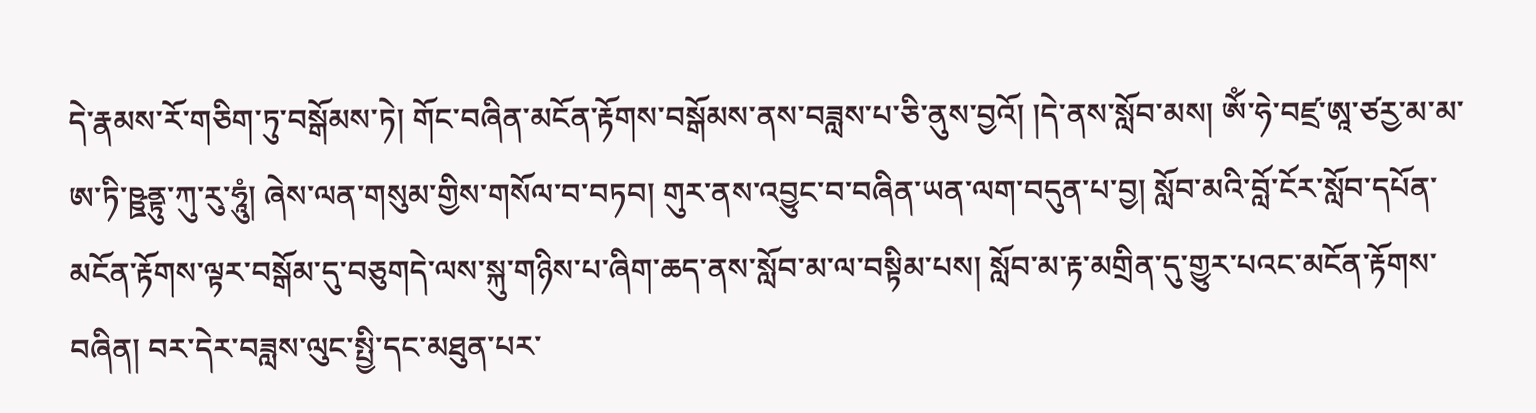དེ་རྣམས་རོ་གཅིག་ཏུ་བསྒོམས་ཏེ། གོང་བཞིན་མངོན་རྟོགས་བསྒོམས་ནས་བཟླས་པ་ཅི་ནུས་བྱའོ། །དེ་ནས་སློབ་མས། ཨོཾ་ཧེ་བཛྲ་ཨཱ་ཙཪྱ་མ་མ་ཨ་ཏི་ཥྛནྟུ་ཀུ་རུ་ཧཱུཾ། ཞེས་ལན་གསུམ་གྱིས་གསོལ་བ་བཏབ། གུར་ནས་འབྱུང་བ་བཞིན་ཡན་ལག་བདུན་པ་བྱ། སློབ་མའི་བློ་ངོར་སློབ་དཔོན་མངོན་རྟོགས་ལྟར་བསྒོམ་དུ་བཅུགདེ་ལས་སྐུ་གཉིས་པ་ཞིག་ཆད་ནས་སློབ་མ་ལ་བསྟིམ་པས། སློབ་མ་རྟ་མགྲིན་དུ་གྱུར་པའང་མངོན་རྟོགས་བཞིན། བར་དེར་བཟླས་ལུང་སྤྱི་དང་མཐུན་པར་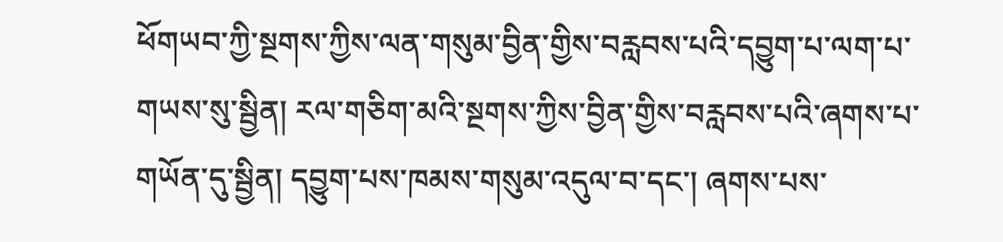ཕོགཡབ་ཀྱི་སྔགས་ཀྱིས་ལན་གསུམ་བྱིན་གྱིས་བརླབས་པའི་དབྱུག་པ་ལག་པ་གཡས་སུ་སྦྱིན། རལ་གཅིག་མའི་སྔགས་ཀྱིས་བྱིན་གྱིས་བརླབས་པའི་ཞགས་པ་གཡོན་དུ་སྦྱིན། དབྱུག་པས་ཁམས་གསུམ་འདུལ་བ་དང་། ཞགས་པས་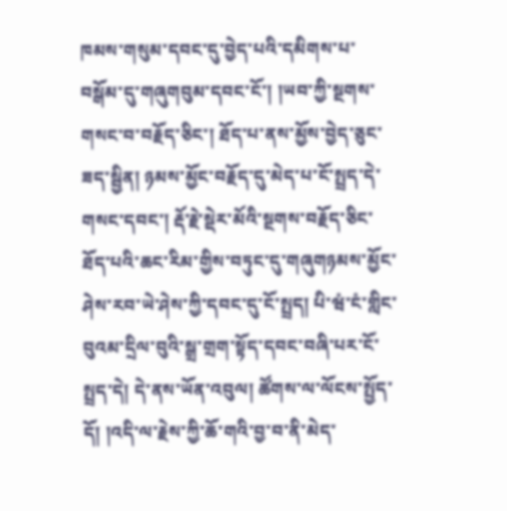ཁམས་གསུམ་དབང་དུ་བྱེད་པའི་དམིགས་པ་བསྒོམ་དུ་གཞུགབུམ་དབང་ངོ་། །ཡབ་ཀྱི་སྔགས་གསང་བ་བརྗོད་ཅིང་། ཐོད་པ་ནས་མྱོས་བྱེད་ཅུང་ཟད་སྦྱིན། ཉམས་མྱོང་བརྗོད་དུ་མེད་པ་ངོ་སྤྲད་དེ་གསང་དབང་། རྡོ་རྗེ་སྡེར་མོའི་སྔགས་བརྗོད་ཅིང་ཐོད་པའི་ཆང་རིམ་གྱིས་བཏུང་དུ་གཞུགཉམས་མྱོང་ཤེས་རབ་ཡེ་ཤེས་ཀྱི་དབང་དུ་ངོ་སྤྲད། པི་ཝཾ་ངཾ་གླིང་བུའམ་དྲིལ་བུའི་སྒྲ་གྲག་སྟོད་དབང་བཞི་པར་ངོ་སྤྲད་དེ། དེ་ནས་ཡོན་འབུལ། ཚོགས་ལ་ལོངས་སྤྱོད་དོ། །འདི་ལ་རྗེས་ཀྱི་ཆོ་གའི་བྱ་བ་ནི་མེད་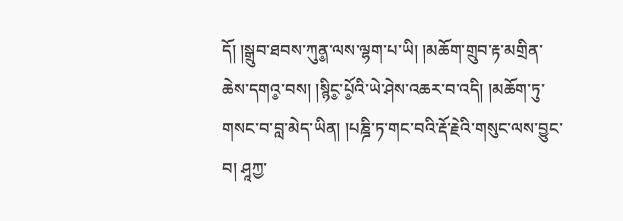དོ། །སྒྲུབ་ཐབས་ཀུན༵་ལས་ལྷག་པ་ཡི། །མཆོག་གྲུབ་རྟ་མགྲིན་ཆེས་དགའ༵་བས། །སྙིང༵་པོ༵འི་ཡེ་ཤེས་འཆར་བ་འདི། །མཆོག་ཏུ་གསང་བ་བླ་མེད་ཡིན། །པཎྜི་ཏ་གང་བའི་རྡོ་རྗེའི་གསུང་ལས་བྱུང་བ། ཤཱཀྱ་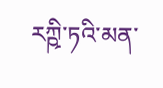རཀྵི་ཏའི་མན་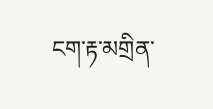ངག་རྟ་མགྲིན་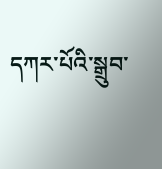དཀར་པོའི་སྒྲུབ་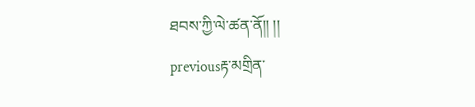ཐབས་ཀྱི་ལེ་ཚན་ནོ།། །།
previousརྟ་མགྲིན་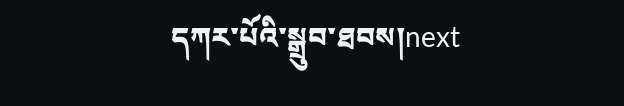དཀར་པོའི་སྒྲུབ་ཐབས།next